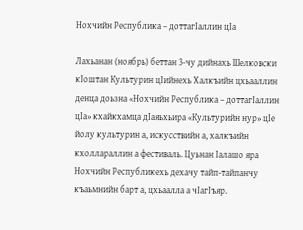Нохчийн Республика – доттагIаллин цIа

Лахьанан (ноябрь) беттан 3-чу дийнахь Шелковски кIоштан Культурин цIийнехь Халкъийн цхьааллин денца доьзна «Нохчийн Республика – доттагIаллин цIа» кхайкхамца дIаяьхьира «Культурийн нур» цIе йолу культурин а, искусствийн а, халкъийн кхоллараллин а фестиваль. Цуьнан Iалашо яра Нохчийн Республикехь дехачу тайп-тайпанчу къаьмнийн барт а, цхьаалла а чIагIъяр.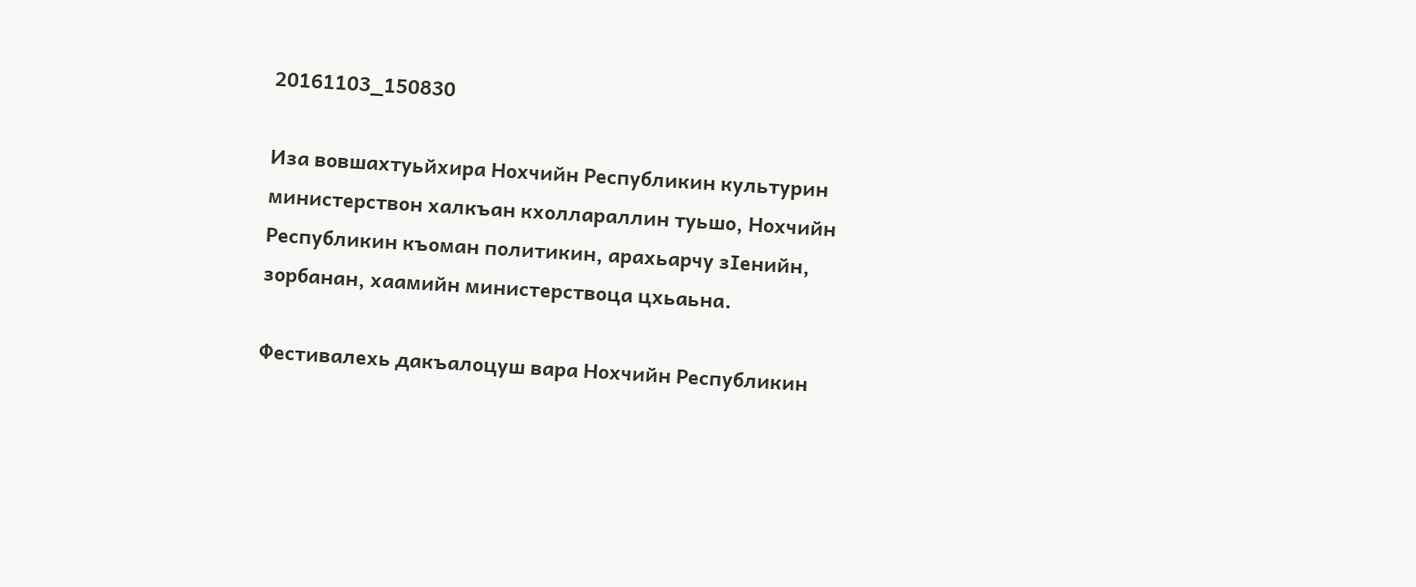20161103_150830

Иза вовшахтуьйхира Нохчийн Республикин культурин министерствон халкъан кхоллараллин туьшо, Нохчийн Республикин къоман политикин, арахьарчу зIенийн, зорбанан, хаамийн министерствоца цхьаьна.

Фестивалехь дакъалоцуш вара Нохчийн Республикин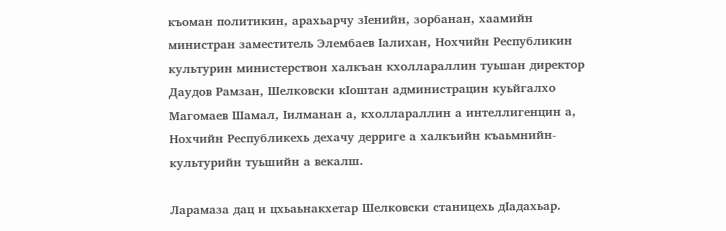къоман политикин, арахьарчу зIенийн, зорбанан, хаамийн министран заместитель Элембаев Iалихан, Нохчийн Республикин культурин министерствон халкъан кхоллараллин туьшан директор Даудов Рамзан, Шелковски кIоштан администрацин куьйгалхо Магомаев Шамал, Iилманан а, кхоллараллин а интеллигенцин а, Нохчийн Республикехь дехачу дерриге а халкъийн къаьмнийн-культурийн туьшийн а векалш.

Ларамаза дац и цхьаьнакхетар Шелковски станицехь дIадахьар.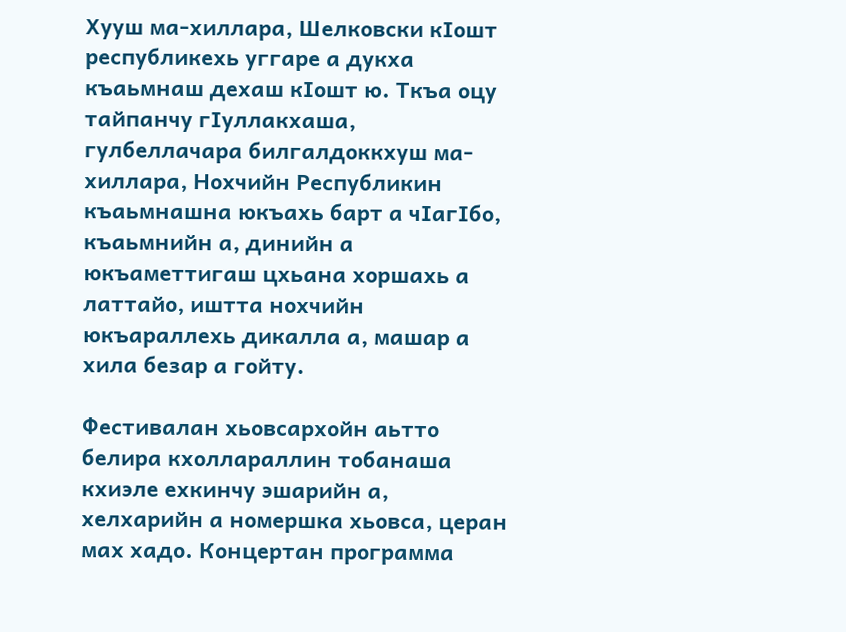Хууш ма-хиллара, Шелковски кIошт республикехь уггаре а дукха къаьмнаш дехаш кIошт ю. Ткъа оцу тайпанчу гIуллакхаша, гулбеллачара билгалдоккхуш ма-хиллара, Нохчийн Республикин къаьмнашна юкъахь барт а чIагIбо, къаьмнийн а, динийн а юкъаметтигаш цхьана хоршахь а латтайо, иштта нохчийн юкъараллехь дикалла а, машар а хила безар а гойту.

Фестивалан хьовсархойн аьтто белира кхоллараллин тобанаша кхиэле ехкинчу эшарийн а, хелхарийн а номершка хьовса, церан мах хадо. Концертан программа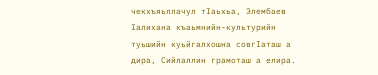чекхъяьллачул тIаьхьа, Элембаев Iалихана къаьмнийн-культурийн туьшийн куьйгалхошна совгIаташ а дира, Сийлаллин грамоташ а елира.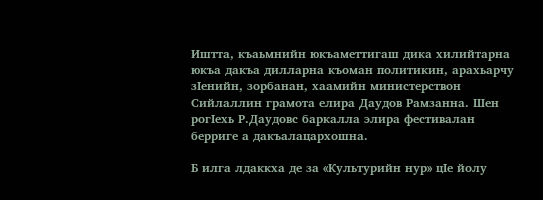Иштта, къаьмнийн юкъаметтигаш дика хилийтарна юкъа дакъа дилларна къоман политикин, арахьарчу зIенийн, зорбанан, хаамийн министерствон Сийлаллин грамота елира Даудов Рамзанна. Шен рогIехь Р.Даудовс баркалла элира фестивалан берриге а дакъалацархошна.

Б илга лдаккха де за «Культурийн нур» цIе йолу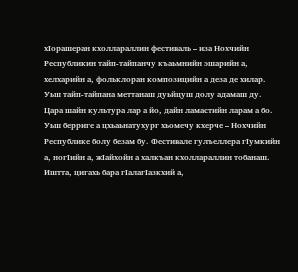хIорашеран кхоллараллин фестиваль – иза Нохчийн Республикин тайп-тайпанчу къаьмнийн эшарийн а, хелхарийн а, фольклоран композицийн а деза де хилар. Уьш тайп-тайпана меттанаш дуьйцуш долу адамаш ду. Цара шайн культура лар а йо, дайн ламастийн ларам а бо. Уьш берриге а цхьаьнатухург хьомечу кхерче – Нохчийн Республике болу безам бу. Фестивале гулъеллера гIумкийн а, ногIийн а, жIайхойн а халкъан кхоллараллин тобанаш. Иштта, цигахь бара гIалагIазкхий а,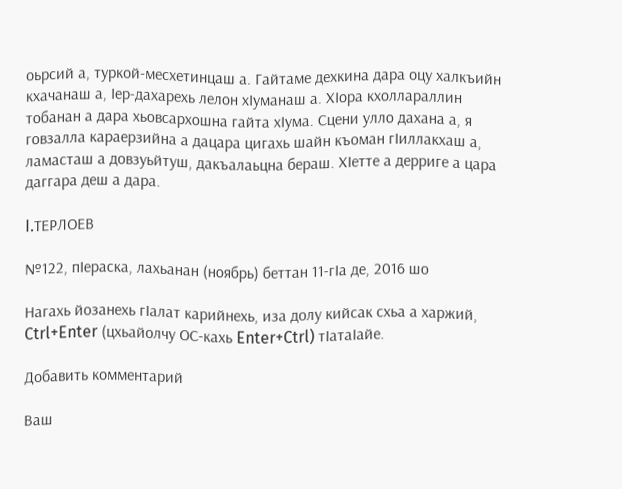оьрсий а, туркой-месхетинцаш а. Гайтаме дехкина дара оцу халкъийн кхачанаш а, Iер-дахарехь лелон хIуманаш а. ХIора кхоллараллин тобанан а дара хьовсархошна гайта хIума. Сцени улло дахана а, я говзалла караерзийна а дацара цигахь шайн къоман гIиллакхаш а, ламасташ а довзуьйтуш, дакъалаьцна бераш. ХIетте а дерриге а цара даггара деш а дара.

I.ТЕРЛОЕВ

№122, пIераска, лахьанан (ноябрь) беттан 11-гIа де, 2016 шо

Нагахь йозанехь гIалат карийнехь, иза долу кийсак схьа а харжий, Ctrl+Enter (цхьайолчу ОС-кахь Enter+Ctrl) тIатаIайе.

Добавить комментарий

Ваш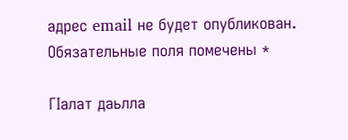адрес email не будет опубликован. Обязательные поля помечены *

ГIалат даьлла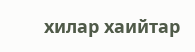хилар хаийтар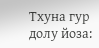Тхуна гур долу йоза: